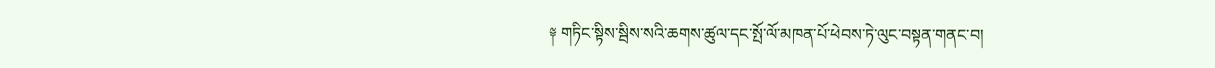༈ གཏིང་སྟིས་སྦིས་སའི་ཆགས་ཚུལ་དང་སྤོ་ལོ་མཁན་པོ་ཕེབས་ཏེ་ལུང་བསྟན་གནང་བ།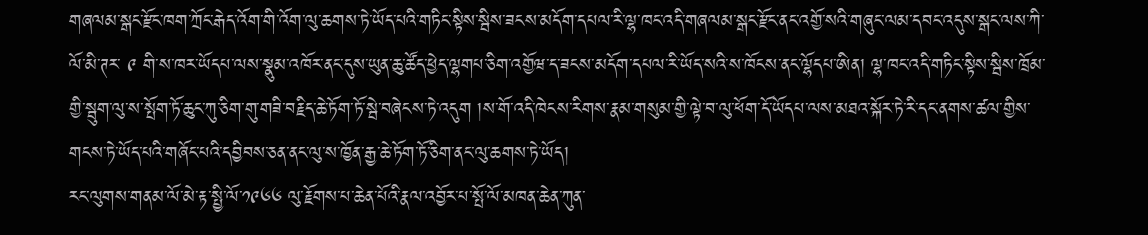གཞལམ་སྒང་རྫོང་ཁག་ཀྲོང་རྒེད་འོག་གི་འོག་ལུ་ཆགས་ཏེ་ཡོད་པའི་གཏིང་སྟིས་སྦིས་ཟངས་མདོག་དཔལ་རི་ལྷ་ཁང་འདི་གཞལམ་སྒང་རྫོང་ནང་འགྱོ་སའི་གཞུང་ལམ་དབང་འདུས་སྒང་ལས་ཀི་ལོ་མི་ཊར་ ༩ གི་ས་ཁར་ཡོདཔ་ལས་སྣུམ་འཁོར་ནང་དུས་ཡུན་ཆུ་ཚོད་ཕྱེད་ལྷགཔ་ཅིག་འགྱོཝ་ད་ཟངས་མདོག་དཔལ་རི་ཡོད་སའི་ས་ཁོངས་ནང་ལྷོདཔ་ཨིན། ལྷ་ཁང་འདི་གཏིང་སྟིས་སྦིས་ཁྲོམ་གྱི་སྦུག་ལུ་ས་སྤོག་ཏོ་ཆུང་ཀུ་ཅིག་གུ་གཟི་བརྗིད་ཆེ་ཏོག་ཏོ་སྦེ་བཞེངས་ཏེ་འདུག །ས་གོ་འདི་ཁེངས་རིགས་རྣམ་གསུམ་གྱི་ལྟེ་བ་ལུ་ཕོག་དོ་ཡོདཔ་ལས་མཐའ་སྐོར་ཏེ་རི་དང་ནགས་ཚལ་གྱིས་གངས་ཏེ་ཡོད་པའི་གཞོང་པའི་དབྱིབས་ཅན་ནང་ལུ་ས་ཁྱོན་རྒྱ་ཆེ་ཏོག་ཏོ་ཅིག་ནང་ལུ་ཆགས་ཏེ་ཡོད།
རང་ལུགས་གནམ་ལོ་མེ་རྟ་སྤྱི་ལོ་༡༩༦༦ ལུ་རྗོགས་པ་ཆེན་པོའི་རྣལ་འབྱོར་པ་སྤོ་ལོ་མཁན་ཆེན་ཀུན་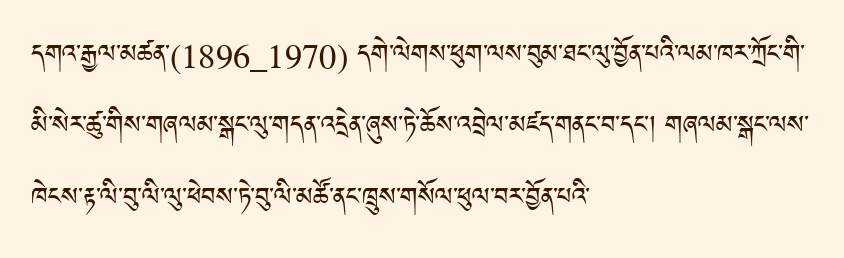དགའ་རྒྱལ་མཚན་(1896_1970) དགེ་ལེགས་ཕུག་ལས་བུམ་ཐང་ལུ་བྱོན་པའི་ལམ་ཁར་ཀྲོང་གི་མི་སེར་ཚུ་གིས་གཞལམ་སྒང་ལུ་གདན་འདྲེན་ཞུས་ཏེ་ཆོས་འབྲེལ་མཛད་གནང་བ་དང་། གཞལམ་སྒང་ལས་ཁེངས་རྟ་ལི་བུ་ལི་ལུ་ཕེབས་ཏེ་བུ་ལི་མཚོ་ནང་ཁྲུས་གསོལ་ཕུལ་བར་བྱོན་པའི་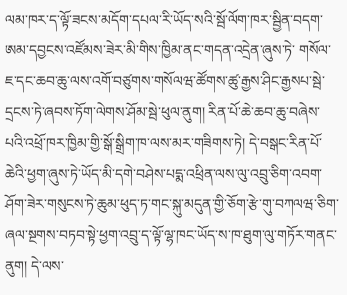ལམ་ཁར་ད་ལྟོ་ཟངས་མདོག་དཔལ་རི་ཡོད་སའི་སྦོ་ལོག་ཁར་སྦྱིན་བདག་ཨམ་དབྱངས་འཛོམས་ཟེར་མི་གིས་ཁྱིམ་ནང་གདན་འདྲེན་ཞུས་ཏེ་ གསོལ་ཇ་དང་ཆབ་ཆུ་ལས་འགོ་བཙུགས་གསོལཝ་ཚོགས་ཚུ་རྒྱས་ཤིང་རྒྱསཔ་སྦེ་དྲངས་ཏེ་ཞབས་ཏོག་ལེགས་ཤོམ་སྦེ་ཕུལ་ནུག། རིན་པོ་ཆེ་ཆབ་ཆུ་བཞེས་པའི་འཕྲོ་ཁར་ཁྱིམ་གྱི་སྒོ་སྒྲིག་ཁ་ལས་མར་གཟིགས་ཏེ། དེ་བསྒང་རིན་པོ་ཆེའི་ཕྱག་ཞུས་ཏེ་ཡོད་མི་དགེ་བཤེས་པདྨ་འཕྲིན་ལས་ལུ་འབྲུ་ཅིག་འབག་ཤོག་ཟེར་གསུངས་ཏེ་ཆུམ་ཕུད་ཏ་གང་སྐུ་མདུན་གྱི་ཅོག་རྩེ་གུ་བཀལཝ་ཅིག་ཞལ་སྔགས་བཏབ་སྟེ་ཕྱག་འབྲུ་ད་ལྟོ་ལྷ་ཁང་ཡོད་ས་ཁ་ཐུག་ལུ་གཏོར་གནང་ནུག། དེ་ལས་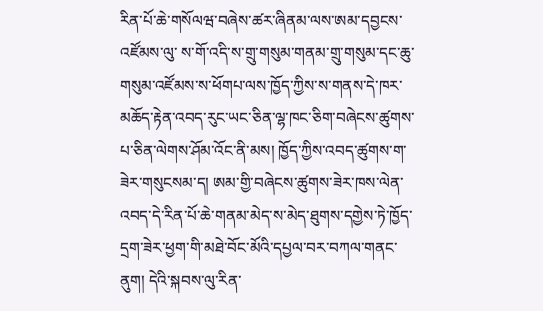རིན་པོ་ཆེ་གསོལཝ་བཞེས་ཚར་ཞིནམ་ལས་ཨམ་དབྱངས་འཛོམས་ལུ་ ས་གོ་འདི་ས་གྲུ་གསུམ་གནམ་གྲུ་གསུམ་དང་ཆུ་གསུམ་འཛོམས་ས་ཕོགཔ་ལས་ཁྱོད་ཀྱིས་ས་གནས་དེ་ཁར་མཆོད་རྟེན་འབད་རུང་ཡང་ཅིན་ལྷ་ཁང་ཅིག་བཞེངས་ཚུགས་པ་ཅིན་ལེགས་ཤོམ་འོང་ནི་མས། ཁྱོད་ཀྱིས་འབད་ཚུགས་ག་ཟེར་གསུངསམ་ད། ཨམ་གྱི་བཞེངས་ཚུགས་ཟེར་ཁས་ལེན་འབད་དེ་རིན་པོ་ཆེ་གནམ་མེད་ས་མེད་ཐུགས་དགྱེས་ཏེ་ཁྱོད་དྲག་ཟེར་ཕྱག་གི་མཐེ་བོང་མོའི་དཔྱལ་བར་བཀལ་གནང་ནུག། དེའི་སྐབས་ལུ་རིན་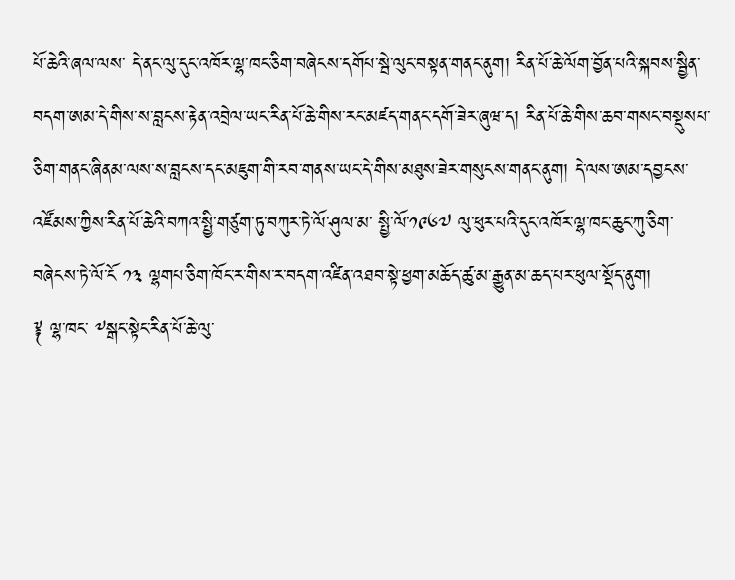པོ་ཆེའི་ཞལ་ལས་ དེ་ནང་ལུ་དུང་འཁོར་ལྷ་ཁང་ཅིག་བཞེངས་དགོཔ་སྦེ་ལུང་བསྟན་གནང་ནུག། རིན་པོ་ཆེ་ལོག་བྱོན་པའི་སྐབས་སྦྱིན་བདག་ཨམ་དེ་གིས་ས་བླངས་རྟེན་འབྲེལ་ཡང་རིན་པོ་ཆེ་གིས་རང་མཛད་གནང་དགོ་ཟེར་ཞུཝ་ད། རིན་པོ་ཆེ་གིས་ཆབ་གསང་བསྡུསཔ་ཅིག་གནང་ཞིནམ་ལས་ས་བླངས་དང་མཇུག་གི་རབ་གནས་ཡང་དེ་གིས་མཐུས་ཟེར་གསུངས་གནང་ནུག། དེ་ལས་ཨམ་དབྱངས་འཛོམས་ཀྱིས་རིན་པོ་ཆེའི་བཀའ་སྤྱི་གཙུག་ཏུ་བཀུར་ཏེ་ལོ་ཤུལ་མ་ སྤྱི་ལོ་༡༩༦༧ ལུ་ཕུར་པའི་དུང་འཁོར་ལྷ་ཁང་ཆུང་ཀུ་ཅིག་བཞེངས་ཏེ་ལོ་ངོ ༡༣ ལྷགཔ་ཅིག་ཁོང་ར་གིས་ར་བདག་འཛིན་འཐབ་སྟེ་ཕྱག་མཆོད་ཚུ་མ་རྒྱུན་མ་ཆད་པར་ཕུལ་སྡོད་ནུག།
༈ ལྷ་ཁང་ ༸སྒང་སྟེང་རིན་པོ་ཆེ་ལུ་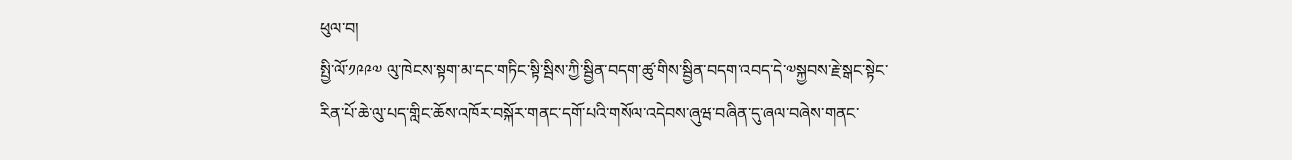ཕུལ་བ།
སྤྱི་ལོ་༡༩༩༧ ལུ་ཁེངས་སྟག་མ་དང་གཏིང་སྟི་སྦིས་ཀྱི་སྦྱིན་བདག་ཚུ་གིས་སྦྱིན་བདག་འབད་དེ་༧སྐྱབས་རྗེ་སྒང་སྟེང་རིན་པོ་ཆེ་ལུ་པད་གླིང་ཆོས་འཁོར་བསྐོར་གནང་དགོ་པའི་གསོལ་འདེབས་ཞུཝ་བཞིན་དུ་ཞལ་བཞེས་གནང་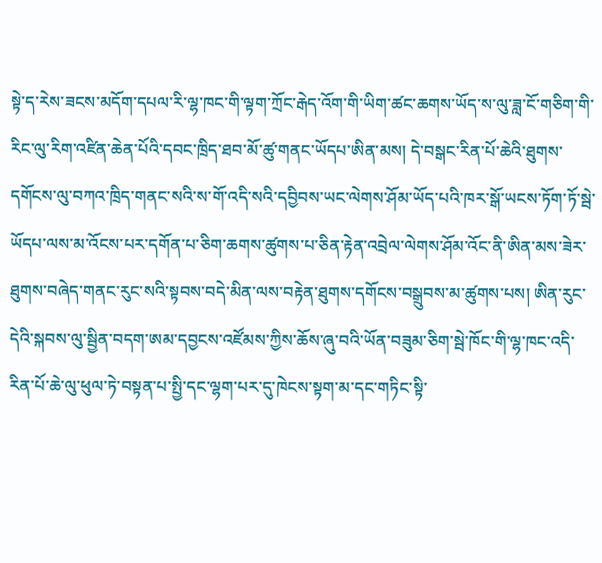སྟེ་ད་རེས་ཟངས་མདོག་དཔལ་རི་ལྷ་ཁང་གི་ལྟག་ཀྲོང་རྒེད་འོག་གི་ཡིག་ཚང་ཆགས་ཡོད་ས་ལུ་ཟླ་ངོ་གཅིག་གི་རིང་ལུ་རིག་འཛིན་ཆེན་པོའི་དབང་ཁྲིད་ཐབ་མོ་ཚུ་གནང་ཡོདཔ་ཨིན་མས། དེ་བསྒང་རིན་པོ་ཆེའི་ཐུགས་དགོངས་ལུ་བཀའ་ཁྲིད་གནང་སའི་ས་གོ་འདི་སའི་དབྱིབས་ཡང་ལེགས་ཤོམ་ཡོད་པའི་ཁར་སྒོ་ཡངས་ཏོག་ཏོ་སྦེ་ཡོདཔ་ལས་མ་འོངས་པར་དགོན་པ་ཅིག་ཆགས་ཚུགས་པ་ཅིན་རྟེན་འབྲེལ་ལེགས་ཤོམ་འོང་ནི་ཨིན་མས་ཟེར་ཐུགས་བཞེད་གནང་རུང་སའི་སྟབས་བདེ་མིན་ལས་བརྟེན་ཐུགས་དགོངས་བསྒྲུབས་མ་ཚུགས་པས། ཨིན་རུང་དེའི་སྐབས་ལུ་སྦྱིན་བདག་ཨམ་དབྱངས་འཛོམས་ཀྱིས་ཆོས་ཞུ་བའི་ཡོན་བཟུམ་ཅིག་སྦེ་ཁོང་གི་ལྷ་ཁང་འདི་རིན་པོ་ཆེ་ལུ་ཕུལ་ཏེ་བསྟན་པ་སྤྱི་དང་ལྷག་པར་དུ་ཁེངས་སྟག་མ་དང་གཏིང་སྟི་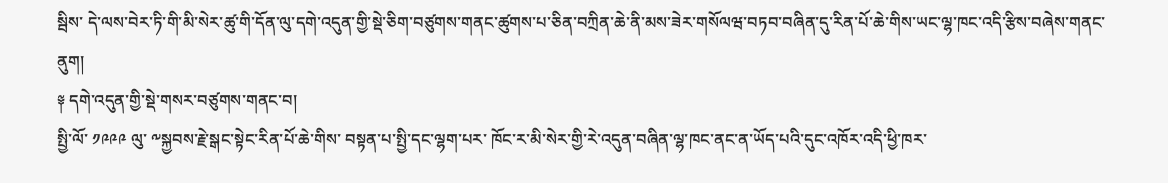སྦིས་ དེ་ལས་བེར་ཏི་གི་མི་སེར་ཚུ་གི་དོན་ལུ་དགེ་འདུན་གྱི་སྡེ་ཅིག་བཙུགས་གནང་ཚུགས་པ་ཅིན་བཀྲིན་ཆེ་ནི་མས་ཟེར་གསོལཝ་བཏབ་བཞིན་དུ་རིན་པོ་ཆེ་གིས་ཡང་ལྷ་ཁང་འདི་རྩིས་བཞེས་གནང་ནུག།
༈ དགེ་འདུན་གྱི་སྡེ་གསར་བཙུགས་གནང་བ།
སྤྱི་ལོ་ ༡༩༩༩ ལུ་ ༸སྐྱབས་རྗེ་སྒང་སྟེང་རིན་པོ་ཆེ་གིས་ བསྟན་པ་སྤྱི་དང་ལྷག་པར་ ཁོང་ར་མི་སེར་གྱི་རེ་འདུན་བཞིན་ལྷ་ཁང་ནང་ན་ཡོད་པའི་དུང་འཁོར་འདི་ཕྱི་ཁར་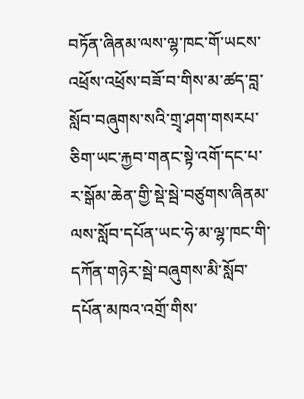བཏོན་ཞིནམ་ལས་ལྷ་ཁང་གོ་ཡངས་འཕྲོས་འཕྲོས་བཟོ་བ་གིས་མ་ཚད་བླ་སློབ་བཞུགས་སའི་གྲྭ་ཤག་གསརཔ་ཅིག་ཡང་རྐྱབ་གནང་སྟེ་འགོ་དང་པ་ར་སྒོམ་ཆེན་གྱི་སྡེ་སྦེ་བཙུགས་ཞིནམ་ལས་སློབ་དཔོན་ཡང་ཧེ་མ་ལྷ་ཁང་གི་དཀོན་གཉེར་སྦེ་བཞུགས་མི་སློབ་དཔོན་མཁའ་འགྲོ་གིས་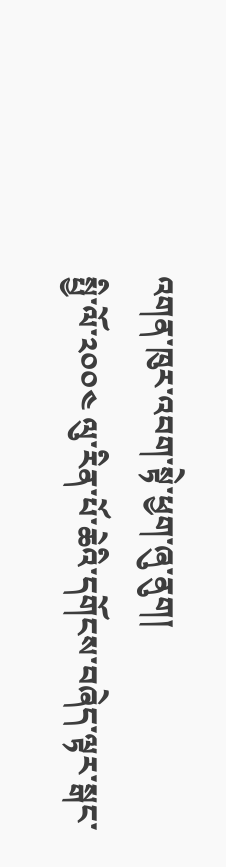འགན་ཁུར་འབག་སྟེ་ཕྱག་ཞུ་ནུག།
སྤྱི་ལོ་༢༠༠༤ ལུ་རིན་པོ་ཆེའི་དགོངས་བཞེད་ལྟར་སྒང་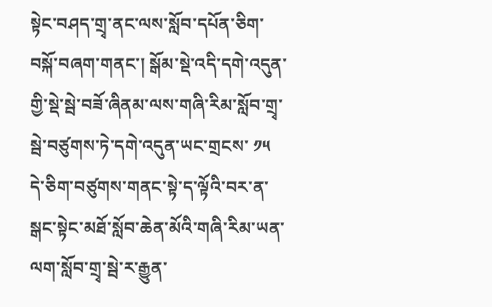སྟེང་བཤད་གྲྭ་ནང་ལས་སློབ་དཔོན་ཅིག་བསྐོ་བཞག་གནང་། སྒོམ་སྡེ་འདི་དགེ་འདུན་གྱི་སྡེ་སྦེ་བཟོ་ཞིནམ་ལས་གཞི་རིམ་སློབ་གྲྭ་སྦེ་བཙུགས་ཏེ་དགེ་འདུན་ཡང་གྲངས་ ༡༥ དེ་ཅིག་བཙུགས་གནང་སྟེ་ད་ལྟོའི་བར་ན་སྒང་སྟེང་མཐོ་སློབ་ཆེན་མོའི་གཞི་རིམ་ཡན་ལག་སློབ་གྲྭ་སྦེ་ར་རྒྱུན་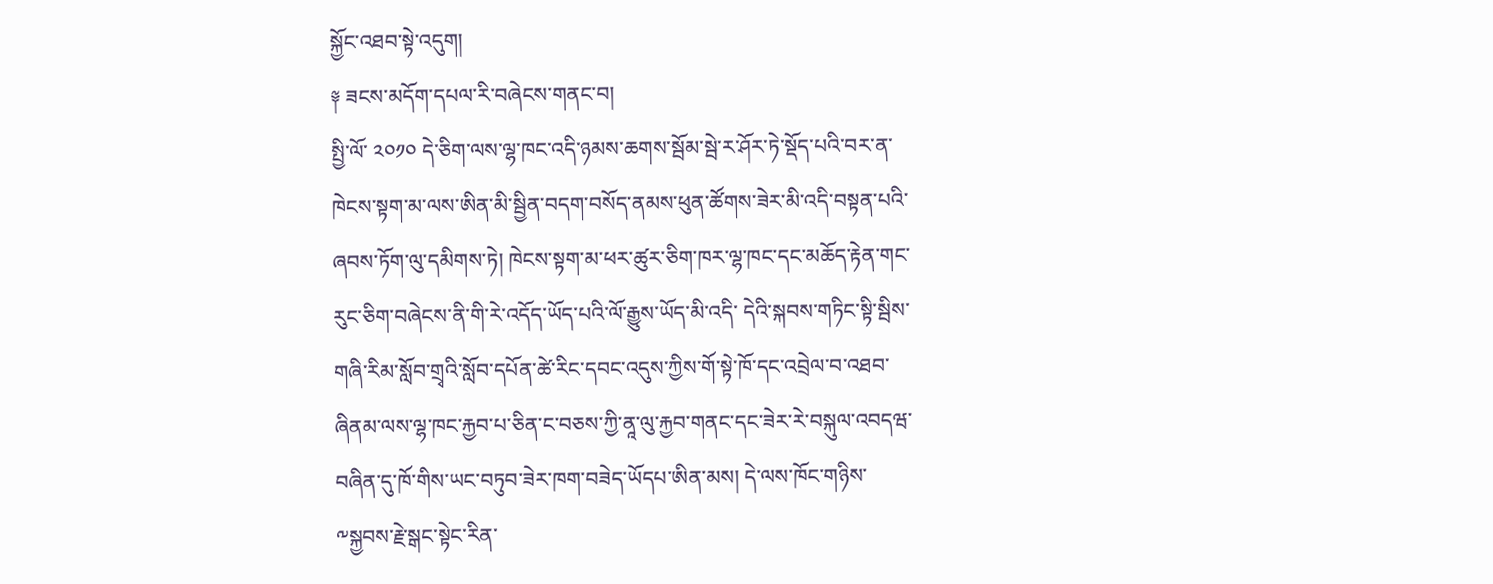སྐྱོང་འཐབ་སྟེ་འདུག།
༈ ཟངས་མདོག་དཔལ་རི་བཞེངས་གནང་བ།
སྤྱི་ལོ་ ༢༠༡༠ དེ་ཅིག་ལས་ལྷ་ཁང་འདི་ཉམས་ཆགས་སྦོམ་སྦེ་ར་ཤོར་ཏེ་སྡོད་པའི་བར་ན་ཁེངས་སྟག་མ་ལས་ཨིན་མི་སྦྱིན་བདག་བསོད་ནམས་ཕུན་ཚོགས་ཟེར་མི་འདི་བསྟན་པའི་ཞབས་ཏོག་ལུ་དམིགས་ཏེ། ཁེངས་སྟག་མ་ཕར་ཚུར་ཅིག་ཁར་ལྷ་ཁང་དང་མཆོད་རྟེན་གང་རུང་ཅིག་བཞེངས་ནི་གི་རེ་འདོད་ཡོད་པའི་ལོ་རྒྱུས་ཡོད་མི་འདི་ དེའི་སྐབས་གཏིང་སྟི་སྦིས་གཞི་རིམ་སློབ་གྲྭའི་སློབ་དཔོན་ཚེ་རིང་དབང་འདུས་ཀྱིས་གོ་སྟེ་ཁོ་དང་འབྲེལ་བ་འཐབ་ཞིནམ་ལས་ལྷ་ཁང་རྐྱབ་པ་ཅིན་ང་བཅས་ཀྱི་ནཱ་ལུ་རྐྱབ་གནང་དང་ཟེར་རེ་བསྐུལ་འབདཝ་བཞིན་དུ་ཁོ་གིས་ཡང་བཏུབ་ཟེར་ཁག་བཟེད་ཡོདཔ་ཨིན་མས། དེ་ལས་ཁོང་གཉིས་ ༸སྐྱབས་རྗེ་སྒང་སྟེང་རིན་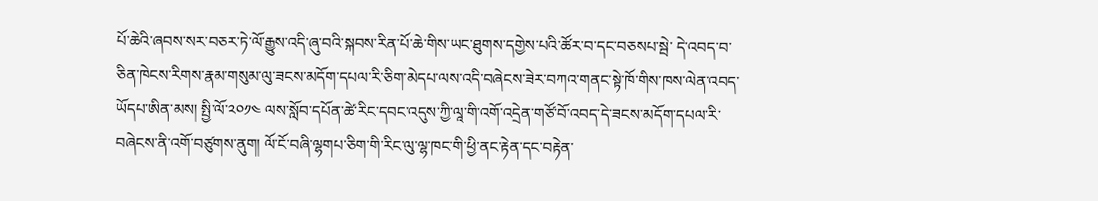པོ་ཆེའི་ཞབས་སར་བཅར་ཏེ་ལོ་རྒྱུས་འདི་ཞུ་བའི་སྐབས་རིན་པོ་ཆེ་གིས་ཡང་ཐུགས་དགྱེས་པའི་ཚོར་བ་དང་བཅསཔ་སྦེ་ དེ་འབད་བ་ཅིན་ཁེངས་རིགས་རྣམ་གསུམ་ལུ་ཟངས་མདོག་དཔལ་རི་ཅིག་མེདཔ་ལས་འདི་བཞེངས་ཟེར་བཀའ་གནང་སྟེ་ཁོ་གིས་ཁས་ལེན་འབད་ཡོདཔ་ཨིན་མས། སྤྱི་ལོ་༢༠༡༤ ལས་སློབ་དཔོན་ཚེ་རིང་དབང་འདུས་ཀྱི་ལཱ་གི་འགོ་འདྲེན་གཙོ་བོ་འབད་དེ་ཟངས་མདོག་དཔལ་རི་བཞེངས་ནི་འགོ་བཙུགས་ནུག། ལོ་ངོ་བཞི་ལྷགཔ་ཅིག་གི་རིང་ལུ་ལྷ་ཁང་གི་ཕྱི་ནང་རྟེན་དང་བརྟེན་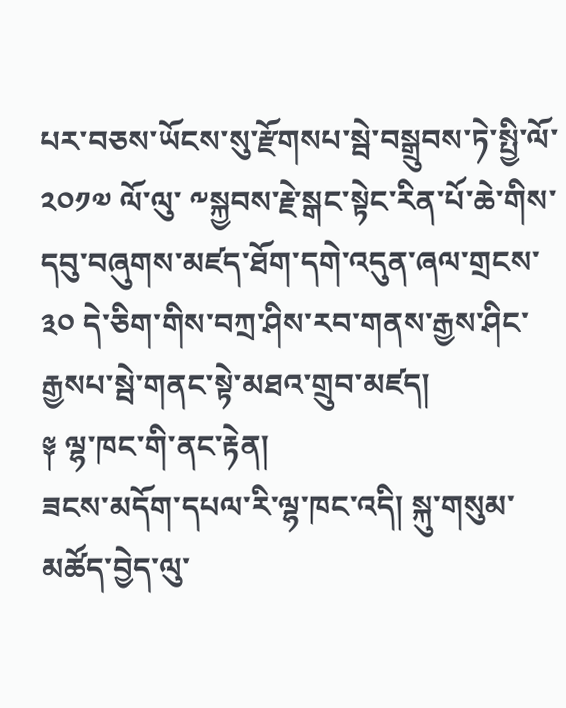པར་བཅས་ཡོངས་སུ་རྫོགསཔ་སྦེ་བསྒྲུབས་ཏེ་སྤྱི་ལོ་༢༠༡༧ ལོ་ལུ་ ༸སྐྱབས་རྗེ་སྒང་སྟེང་རིན་པོ་ཆེ་གིས་དབུ་བཞུགས་མཛད་ཐོག་དགེ་འདུན་ཞལ་གྲངས་ ༣༠ དེ་ཅིག་གིས་བཀྲ་ཤིས་རབ་གནས་རྒྱས་ཤིང་རྒྱསཔ་སྦེ་གནང་སྟེ་མཐའ་གྲུབ་མཛད།
༈ ལྷ་ཁང་གི་ནང་རྟེན།
ཟངས་མདོག་དཔལ་རི་ལྷ་ཁང་འདི། སྐུ་གསུམ་མཚོད་བྱེད་ལུ་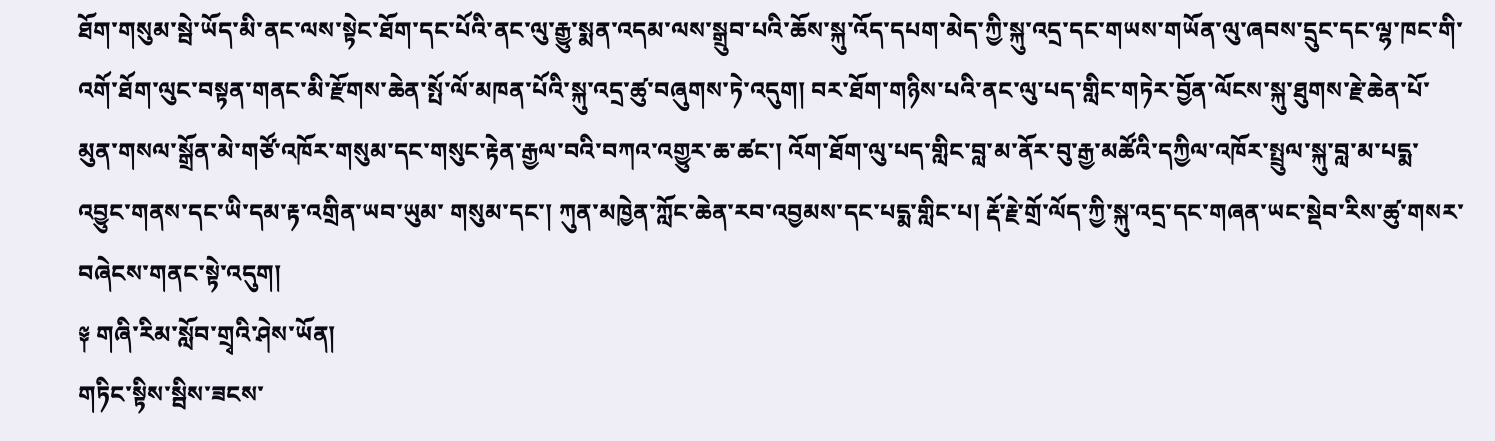ཐོག་གསུམ་སྦེ་ཡོད་མི་ནང་ལས་སྟེང་ཐོག་དང་པོའི་ནང་ལུ་རྒྱུ་སྨན་འདམ་ལས་སྒྲུབ་པའི་ཆོས་སྐུ་འོད་དཔག་མེད་ཀྱི་སྐུ་འདྲ་དང་གཡས་གཡོན་ལུ་ཞབས་དྲུང་དང་ལྷ་ཁང་གི་འགོ་ཐོག་ལུང་བསྟན་གནང་མི་རྫོགས་ཆེན་སྤོ་ལོ་མཁན་པོའི་སྐུ་འདྲ་ཚུ་བཞུགས་ཏེ་འདུག། བར་ཐོག་གཉིས་པའི་ནང་ལུ་པད་གླིང་གཏེར་བྱོན་ལོངས་སྐུ་ཐུགས་རྗེ་ཆེན་པོ་མུན་གསལ་སྒྲོན་མེ་གཙོ་འཁོར་གསུམ་དང་གསུང་རྟེན་རྒྱལ་བའི་བཀའ་འགྱུར་ཆ་ཚང་། འོག་ཐོག་ལུ་པད་གླིང་བླ་མ་ནོར་བུ་རྒྱ་མཚོའི་དཀྱིལ་འཁོར་སྤྲུལ་སྐུ་བླ་མ་པདྨ་འབྱུང་གནས་དང་ཡི་དམ་རྟ་འགྲིན་ཡབ་ཡུམ་ གསུམ་དང་། ཀུན་མཁྱེན་ཀློང་ཆེན་རབ་འབྱམས་དང་པདྨ་གླིང་པ། རྡོ་རྗེ་གྲོ་ལོད་ཀྱི་སྐུ་འདྲ་དང་གཞན་ཡང་སྡེབ་རིས་ཚུ་གསར་བཞེངས་གནང་སྟེ་འདུག།
༈ གཞི་རིམ་སློབ་གྲྭའི་ཤེས་ཡོན།
གཏིང་སྟིས་སྦིས་ཟངས་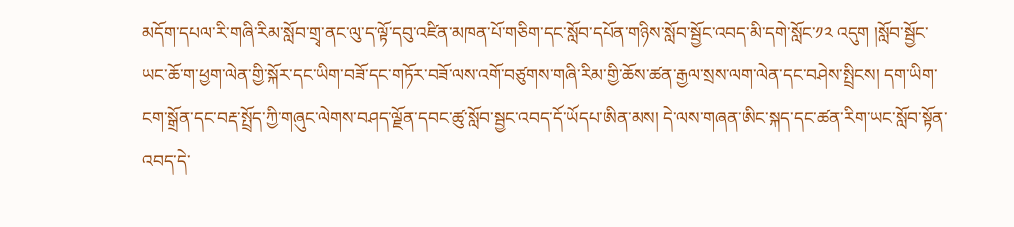མདོག་དཔལ་རི་གཞི་རིམ་སློབ་གྲྭ་ནང་ལུ་ད་ལྟོ་དབུ་འཛིན་མཁན་པོ་གཅིག་དང་སློབ་དཔོན་གཉིས་སློབ་སྦྱོང་འབད་མི་དགེ་སློང་༡༢ འདུག །སློབ་སྦྱོང་ཡང་ཆོ་ག་ཕྱག་ལེན་གྱི་སྐོར་དང་ཡིག་བཟོ་དང་གཏོར་བཟོ་ལས་འགོ་བཙུགས་གཞི་རིམ་གྱི་ཆོས་ཚན་རྒྱལ་སྲས་ལག་ལེན་དང་བཤེས་སྤྲིངས། དག་ཡིག་ངག་སྒྲོན་དང་བརྡ་སྤྲོད་ཀྱི་གཞུང་ལེགས་བཤད་ལྗོན་དབང་ཚུ་སློབ་སྦྱང་འབད་དོ་ཡོདཔ་ཨིན་མས། དེ་ལས་གཞན་ཨིང་སྐད་དང་ཚན་རིག་ཡང་སློབ་སྟོན་འབད་དེ་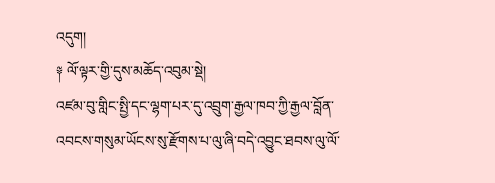འདུག།
༈ ལོ་ལྟར་གྱི་དུས་མཆོད་འབུམ་སྡེ།
འཛམ་བུ་གླིང་སྤྱི་དང་ལྷག་པར་དུ་འབྲུག་རྒྱལ་ཁབ་ཀྱི་རྒྱལ་བློན་འབངས་གསུམ་ཡོངས་སུ་རྫོགས་པ་ལུ་ཞི་བདེ་འབྱུང་ཐབས་ལུ་ལོ་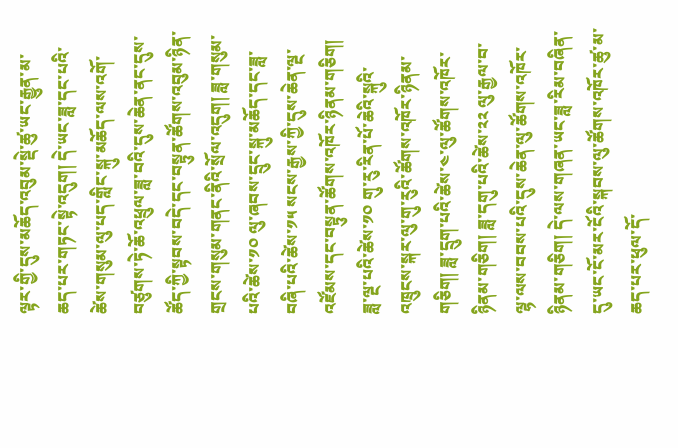ལྟར་གྱི་དུས་མཆོད་འབུམ་སྡེ་ཚུ་ཡང་རྒྱུན་མ་ཆད་པར་གཏང་སྟེ་འདུག། དེ་ཡང་ཟླ་དང་པའི་ཚེས་གསུམ་ལུ་པད་གླིང་སྐུ་མཆོད་ལས་འགོ་བཙུགས་ཏེ་ཆོ་འཕྲུལ་ཟླ་བའི་དུས་ཆེན་ནང་དུས་ཚོད་ཀྱི་སྟབས་བདེ་དང་བསྟུན་ཚོགས་འབུམ་ཉིན་གྲངས་གསུམ་གནང་ནིའི་སྲོལ་འདུག། ཟླ་གསུམ་པའི་ཚེས་༡༠ ལུ་ཞབས་དྲུང་སྐུ་མཆོད་དང་ཟླ་བཞི་པའི་ཚེས་༡༥ སངས་རྒྱས་ཀྱི་དུས་ཆེན་ལྔ་འཛོམས་དང་བསྟུན་ཚོགས་འཁོར་ཉིནམ་གཅིག། ཟླ་ལྔ་པའི་ཚེས་༡༠ གུ་རུ་རིན་པོ་ཆེའི་སྐུའི་འཁྲུངས་སྐར་ལུ་གུ་རུའི་ཚོགས་འཁོར་ཉིནམ་གཅིག། ཟླ་དྲུག་པའི་ཚེས་༤་ལུ་ཚོགས་འཁོར་ཉིནམ་གཅིག། ཟླ་དགུ་པའི་ཚེས་༢༢ ལུ་རྒྱལ་བ་ལྷ་ལས་བབས་པའི་དུས་ཆེན་ལུ་ཚོགས་འཁོར་ཉིནམ་གཅིག། དེ་ལས་གཞན་ཡང་ཟླ་རིམ་བཞིན་དུ་ཡང་ངོ་མར་ངོའི་སྐབས་ལུ་ཚོགས་འཁོར་ཚུ་མ་ཆད་པར་ཕུལ་དོ་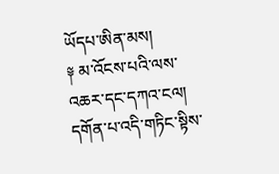ཡོདཔ་ཨིན་མས།
༈ མ་འོངས་པའི་ལས་འཆར་དང་དཀའ་ངལ།
དགོན་པ་འདི་གཏིང་སྟིས་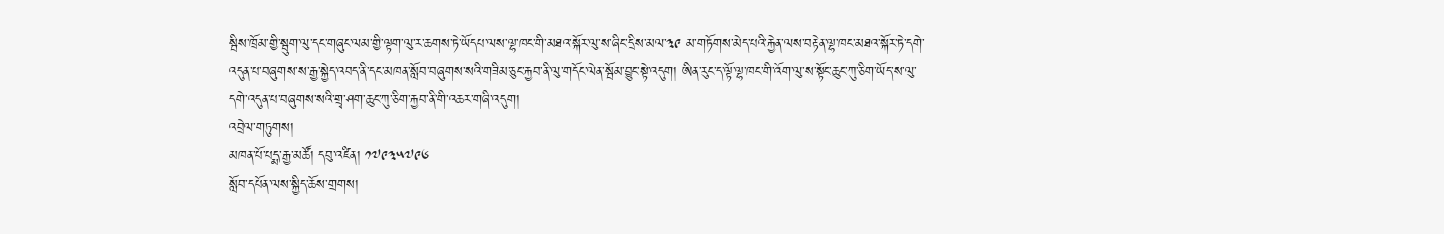སྦིས་ཁྲོམ་གྱི་སྦུག་ལུ་དང་གཞུང་ལམ་གྱི་ལྟག་ལུ་ར་ཆགས་ཏེ་ཡོདཔ་ལས་ལྷ་ཁང་གི་མཐའ་སྐོར་ལུ་ས་ཞིང་དྲིས་མལ་༣༩ མ་གཏོགས་མེད་པའི་རྐྱེན་ལས་བརྟེན་ལྷ་ཁང་མཐའ་སྐོར་ཏེ་དགེ་འདུན་པ་བཞུགས་ས་རྒྱ་སྐྱེད་འབད་ནི་དང་མཁན་སློབ་བཞུགས་སའི་གཟིམ་ཅུང་རྐྱབ་ནི་ལུ་གདོང་ལེན་སྦོམ་བྱུང་སྟེ་འདུག། ཨིན་རུང་ད་ལྟོ་ལྷ་ཁང་གི་འོག་ལུ་ས་སྟོང་ཆུང་ཀུ་ཅིག་ཡོད་ས་ལུ་དགེ་འདུན་པ་བཞུགས་སའི་གྲྭ་ཤག་ཆུང་ཀུ་ཅིག་རྐྱབ་ནི་གི་འཆར་གཞི་འདུག།
འབྲེལ་གཏུགས།
མཁན་པོ་པདྨ་རྒྱ་མཚོ། དབུ་འཛིན། ༡༧༩༣༥༧༩༦
སློབ་དཔོན་ལས་སྐྱིད་ཆོས་གྲགས།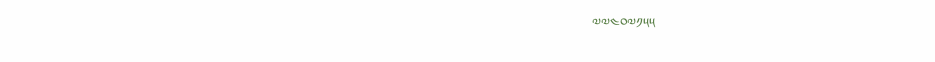༧༧༤༠༧༡༥༥